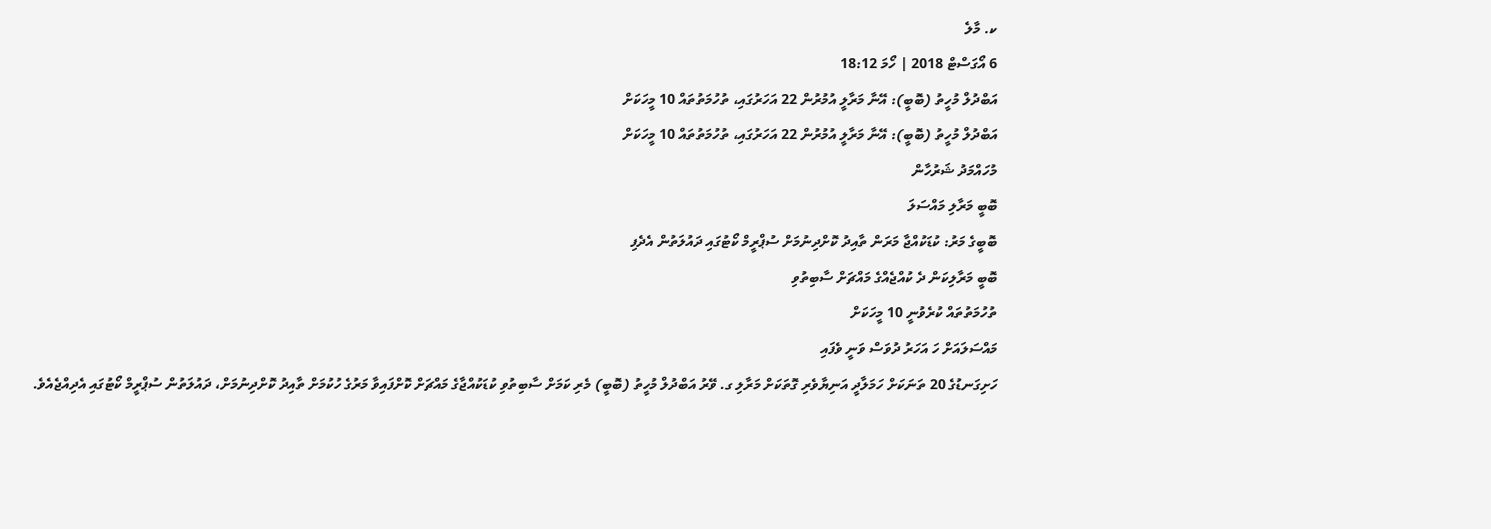ކ. މާލެ
6 އޯގަސްޓް 2018 | ހޯމަ 18:12
އަބްދުލް މުހީތު (ބޮބީ): އޭނާ މަރާލީ އުމުރުން 22 އަހަރުގައި، ތުހުމަތުތައް 10 މީހަކަށް
އަބްދުލް މުހީތު (ބޮބީ): އޭނާ މަރާލީ އުމުރުން 22 އަހަރުގައި، ތުހުމަތުތައް 10 މީހަކަށް
މުހައްމަދު ޝަރުހާން
ބޮބީ މަރާލި މައްސަލަ
ބޮބީގެ މަރު: ކުޑަކުއްޖާ މަރަން ތާއިދު ކޮށްދިނުމަށް ސުޕްރީމް ކޯޓުގައި ދައުލަތުން އެދެފި
ބޮބީ މަރާލިކަން ދެ ކުއްޖެއްގެ މައްޗަށް ސާބިތުވި
ތުހުމަތުތައް ކުރެވުނީ 10 މީހަކަށް
މައްސަލައަށް ހަ އަހަރު ދުވަސް ވަނީ ވެފައި
ހަށިގަނޑުގެ 20 ތަނަކަށް ހަމަލާދީ އަނިޔާވެރި ގޮތަކަށް މަރާލި ގ. ވޭރު އަބްދުލް މުހީތު (ބޮބީ) މެރި ކަމަށް ސާބިތުވި ކުޑަކުއްޖާގެ މައްޗަށް ކޮށްފައިވާ މަރުގެ ހުކުމަށް ތާއިދު ކޮށްދިނުމަށް، ދައުލަތުން ސުޕްރީމް ކޯޓުގައި އެދިއްޖެއެވެ.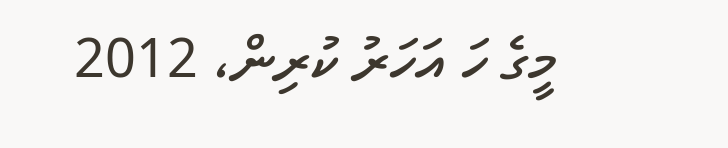މީގެ ހަ އަހަރު ކުރިން، 2012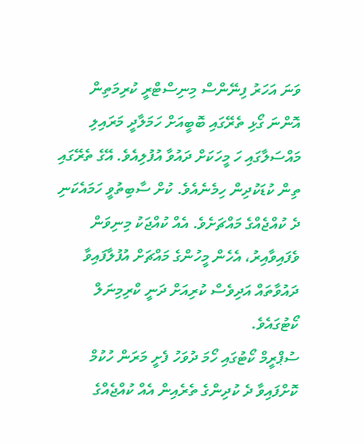ވަނަ އަހަރު ފިނޭންސް މިނިސްޓްރީ ކުރިމަތިން އޮންނަ ގޯޅި ތެރޭގައި ބޮބީއަށް ހަމަލާދީ މަރައިލި މައްސަލާގައި ހަ މީހަކަށް ދައުވާ އުފުލިއެވެ. އޭގެ ތެރޭގައި ތިން ކުޑަކުދިން ހިމެނެއެވެ. ކުށް ސާބިތުވީ ހަމައެކަނި ދެ ކުއްޖެއްގެ މައްޗަށެވެ. އެއް ކުއްޖަކު މިނިވަން ވެފައިވާއިރު، އެހެން މީހުންގެ މައްޗަށް އުފުލާފައިވާ ދައުވާތައް އަދިވެސް ކުރިއަށް ދަނީ ކްރިމިނަލް ކޯޓުގައެވެ.
ސުޕްރީމް ކޯޓުގައި ހޯމަ ދުވަހު ފެށީ މަރަން ހުކުމް ކޮށްފައިވާ ދެ ކުދިންގެ ތެރެއިން އެއް ކުއްޖެއްގެ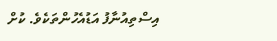އިސްތިއުނާފު އަޑުއެހުންތަކެވެ. ކުށް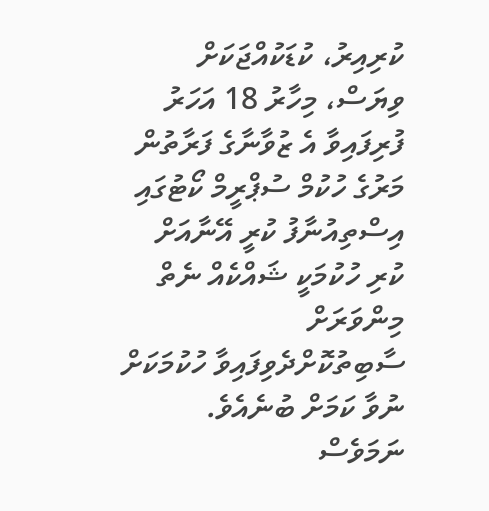ކުރިއިރު، ކުޑަކުއްޖަކަށް ވިޔަސް، މިހާރު 18 އަހަރު ފުރިފައިވާ އެ ޒުވާނާގެ ފަރާތުން މަރުގެ ހުކުމް ސުޕްރީމް ކޯޓުގައި އިސްތިއުނާފު ކުރީ އޭނާއަށް ކުރި ހުކުމަކީ ޝައްކެއް ނެތް މިންވަރަށް ސާބިތުކޮށްދެވިފައިވާ ހުކުމަކަށް ނުވާ ކަމަށް ބުނެއެވެ.
ނަމަވެސް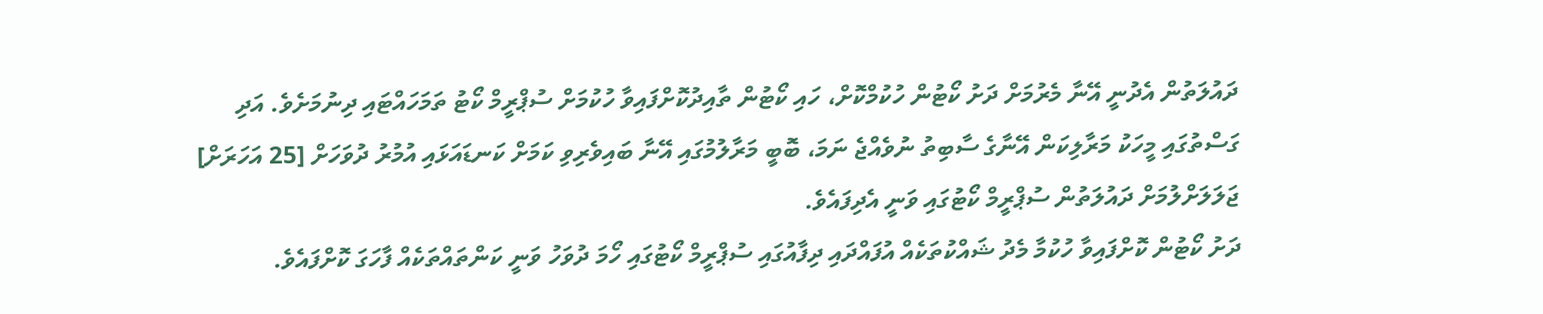ދައުލަތުން އެދުނީ އޭނާ މެރުމަށް ދަށު ކޯޓުން ހުކުމްކޮށް، ހައި ކޯޓުން ތާއިދުކޮށްފައިވާ ހުކުމަށް ސުޕްރީމް ކޯޓު ތަމަހައްޓައި ދިނުމަށެވެ. އަދި ގަސްތުގައި މީހަކު މަރާލިކަން އޭނާގެ ސާބިތު ނުވެއްޖެ ނަމަ، ބޮބީ މަރާލުމުގައި އޭނާ ބައިވެރިވި ކަމަށް ކަނޑައަޅައި އުމުރު ދުވަހަށް [25 އަހަރަށް] ޖަލަލަށްލުމަށް ދައުލަތުން ސުޕްރީމް ކޯޓުގައި ވަނީ އެދިފައެވެ.
ދަށު ކޯޓުން ކޮށްފައިވާ ހުކުމާ މެދު ޝައްކުތަކެއް އުފައްދައި ދިފާއުގައި ސުޕްރީމް ކޯޓުގައި ހޯމަ ދުވަހު ވަނީ ކަންތައްތަކެއް ފާހަގަ ކޮށްފައެވެ.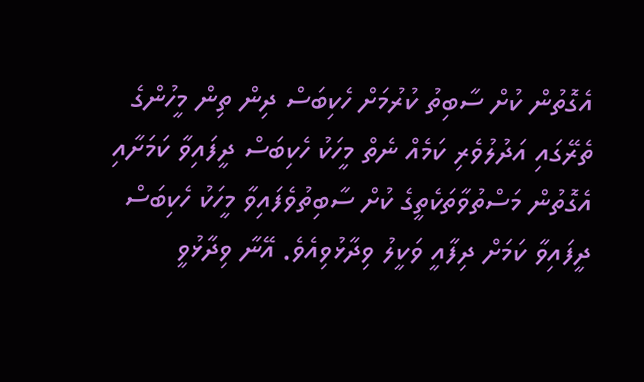އެގޮތުން ކުށް ސާބިތު ކުރުމަށް ހެކިބަސް ދިން ތިން މީހުންގެ ތެރޭގައި އަދުލުވެރި ކަމެއް ނެތް މީހަކު ހެކިބަސް ދީފައިވާ ކަމަށާއި އެގޮތުން މަސްތުވާތަކެތީގެ ކުށް ސާބިތުވެފައިވާ މީހަކު ހެކިބަސް ދީފައިވާ ކަމަށް ދިފާއީ ވަކީލު ވިދާޅުވިއެވެ. އޭނާ ވިދާޅުވީ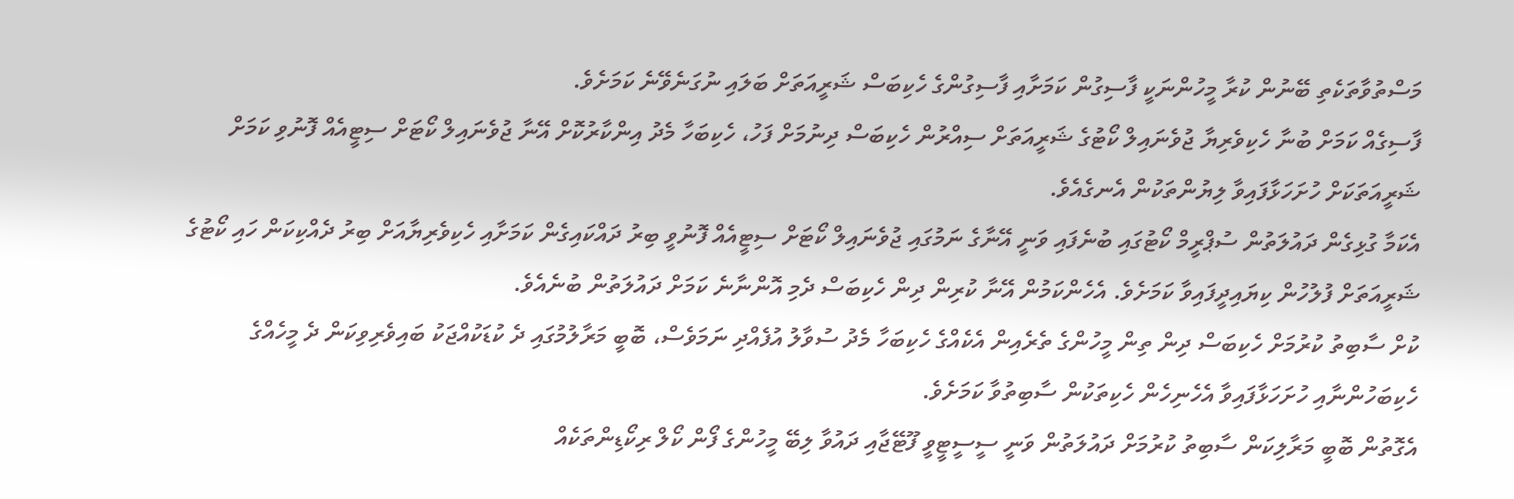މަސްތުވާތަކެތި ބޭނުން ކުރާ މީހުންނަކީ ފާސިގުން ކަމަށާއި ފާސިގުންގެ ހެކިބަސް ޝަރީއަތަށް ބަލައި ނުގަނެވޭނެ ކަމަށެވެ.
ފާސިގެއް ކަމަށް ބުނާ ހެކިވެރިޔާ ޖުވެނައިލް ކޯޓުގެ ޝަރީއަތަށް ސިއްރުން ހެކިބަސް ދިނުމަށް ފަހު، ހެކިބަހާ މެދު އިންކާރުކޮށް އޭނާ ޖުވެނައިލް ކޯޓަށް ސިޓީއެއް ފޮނުވި ކަމަށް ޝަރީއަތަކަށް ހުށަހަޅާފައިވާ ލިޔުންތަކުން އެނގެއެވެ.
އެކަމާ ގުޅިގެން ދައުލަތުން ސުޕްރީމް ކޯޓުގައި ބުނެފައި ވަނީ އޭނާގެ ނަމުގައި ޖުވެނައިލް ކޯޓަށް ސިޓީއެއް ފޮނުވީ ބިރު ދައްކައިގެން ކަމަށާއި ހެކިވެރިޔާއަށް ބިރު ދެއްކިކަން ހައި ކޯޓުގެ ޝަރީއަތަށް ފުލުހުން ކިޔައިދީފައިވާ ކަމަށެވެ. އެހެންކަމުން އޭނާ ކުރިން ދިން ހެކިބަސް ދެމި އޮންނާނެ ކަމަށް ދައުލަތުން ބުނެއެވެ.
ކުށް ސާބިތު ކުރުމަށް ހެކިބަސް ދިން ތިން މީހުންގެ ތެރެއިން އެކެއްގެ ހެކިބަހާ މެދު ސުވާލު އުފެއްދި ނަމަވެސް، ބޮބީ މަރާލުމުގައި ދެ ކުޑަކުއްޖަކު ބައިވެރިވިކަން ދެ މީހެއްގެ ހެކިބަހުންނާއި ހުށަހަޅާފައިވާ އެހެނިހެން ހެކިތަކުން ސާބިތުވާ ކަމަށެވެ.
އެގޮތުން ބޮބީ މަރާލިކަން ސާބިތު ކުރުމަށް ދައުލަތުން ވަނީ ސީސީޓީވީ ފޫޓޭޖާއި ދައުވާ ލިބޭ މީހުންގެ ފޯން ކޯލް ރިކޯޑިންތަކެއް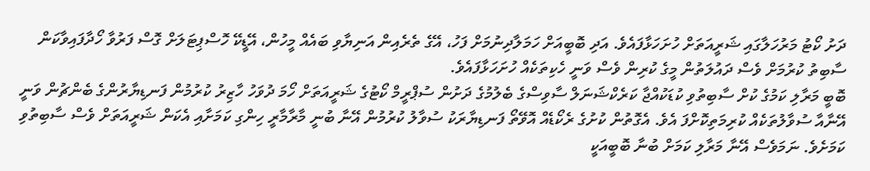ދަށު ކޯޓު މަރުހަލާގައި ޝަރީއަތަށް ހުށަހަޅާފައެވެ. އަދި ބޮބީއަށް ހަމަލާދިނުމަށް ފަހު، އޭގެ ތެރެއިން އަނިޔާވި ބައެއް މީހުން، އޭޑީކޭ ހޮސްޕިޓަލަށް ގޮސް ފަރުވާ ހޯދާފައިވާކަން ސާބިތު ކުރުމަށް ވެސް ދައުލަތުން މީގެ ކުރިން ވެސް ވަނީ ހެކިތަކެއް ހުށަހަޅާފައެވެ.
ބޮބީ މަރާލި ކަމުގެ ކުށް ސާބިތުވި ކުޑަކުއްޖާ ކަރެކްޝަނަލް ސާވިސްގެ ބެލުމުގެ ދަށުން ސުޕްރީމް ކޯޓުގެ ޝަރީއަތަށް ހޯމަ ދުވަހު ހާޒިރު ކުރުމުން ފަނޑިޔާރުންގެ ބެންޗުން ވަނީ އޭނާއާ ސުވާލުތަކެއް ކުރިމަތިކޮށްފަ އެވެ. އެގޮތުން ކުށުގެ ރެކޯޑެއް އޮވޭތޯ ފަނޑިޔާރަކު ސުވާލު ކުރުމުން އޭނާ ބުނީ މާރާމާރީ ހިންގި ކަމަށާއި އެކަން ޝަރީއަތަށް ވެސް ސާބިތުވި ކަމަށެވެ. ނަމަވެސް އޭނާ މަރާލި ކަމަށް ބުނާ ބޮބީއަކީ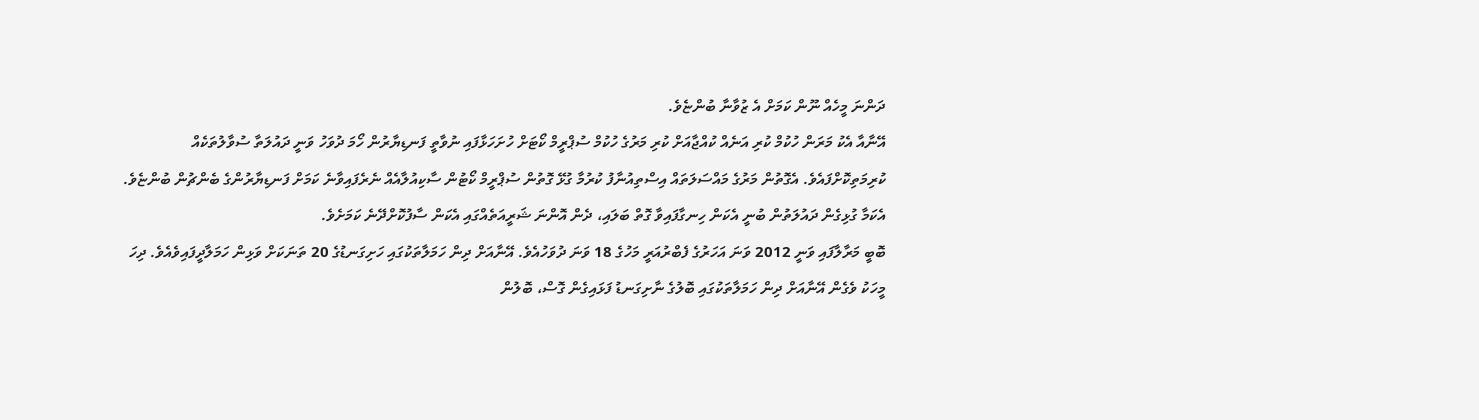ދަންނަ މީހެއް ނޫން ކަމަށް އެ ޒުވާނާ ބުންޏެވެ.
އޭނާއާ އެކު މަރަން ހުކުމް ކުރި އަނެއް ކުއްޖާއަށް ކުރި މަރުގެ ހުކުމް ސުޕްރީމް ކޯޓަށް ހުށަހަޅާފައި ނުވާތީ ފަނޑިޔާރުން ހޯމަ ދުވަހު ވަނީ ދައުލަތާ ސުވާލުތަކެއް ކުރިމަތިކޮށްފައެވެ. އެގޮތުން މަރުގެ މައްސަލަތައް އިސްތިއުނާފު ކުރުމާ ގުޅޭ ގޮތުން ސުޕްރީމް ކޯޓުން ސާކިއުލާއެއް ނެރެފައިވާނެ ކަމަށް ފަނޑިޔާރުންގެ ބެންޗުން ބުންޏެވެ.
އެކަމާ ގުޅިގެން ދައުލަތުން ބުނީ އެކަން ހިނގާފައިވާ ގޮތް ބަލައި، ދެން އޮންނަ ޝަރީއަތެއްގައި އެކަން ސާފުކޮށްދޭނެ ކަމަށެވެ.
ބޮބީ މަރާލާފައި ވަނީ 2012 ވަނަ އަހަރުގެ ފެބްރުއަރީ މަހުގެ 18 ވަނަ ދުވަހުއެވެ. އޭނާއަށް ދިން ހަމަލާތަކުގައި ހަށިގަނޑުގެ 20 ތަނަކަށް ވަޅިން ހަމަލާދީފައިވެއެވެ. ދިހަ މީހަކު ވެގެން އޭނާއަށް ދިން ހަމަލާތަކުގައި ބޮލުގެ ނާށިގަނޑު ފަޅައިގެން ގޮސް، ބޮލުން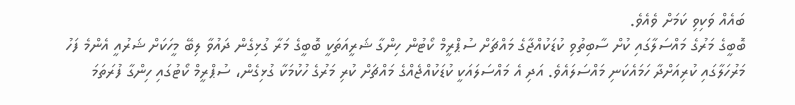ބައެއް ވަކިވި ކަމަށް ވެއެވެ.
ބޮބީގެ މަރުގެ މައްސަލާގައި ކުށް ސާބިތުވި ކުޑަކުއްޖާގެ މައްޗަށް ސުޕްރީމް ކޯޓުން ހިންގާ ޝަރީއަތަކީ ބޮބީގެ މަރާ ގުޅިގެން ދައުވާ ލިބޭ މީހަކަށް ޝަރުއީ އެންމެ ފަހު މަރުހަލާގައި ކުރިއަށްދާ ހަމައެކަނި މައްސަލައެވެ. އަދި އެ މައްސަލައަކީ ކުޑަކުއްޖެއްގެ މައްޗަށް ކުރި މަރުގެ ހުކުމަކާ ގުޅިގެން، ސުޕްރީމް ކޯޓުގައި ހިންގާ ފުރަތަމަ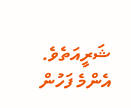ޝަރީއަތެވެ.
އެންމެ ފަހުން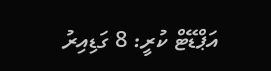އަޕްޑޭޓް ކުރީ: 8 ގަޑިއިރު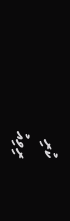ކުރި
ރިވިއު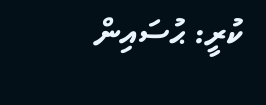ކުރީ: ޙުސައިން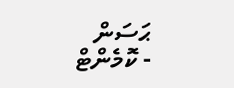ޙަސަން
- ކޮމެންޓް